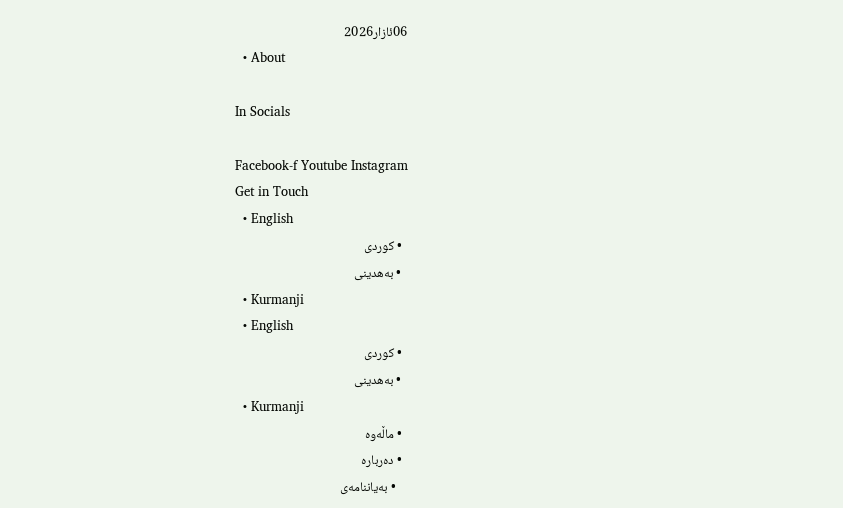06ئازار2026
  • About

In Socials

Facebook-f Youtube Instagram
Get in Touch
  • English
  • کوردی
  • بەھدینی
  • Kurmanji
  • English
  • کوردی
  • بەھدینی
  • Kurmanji
  • ماڵەوە
  • دەربارە
    • بەیاننامەی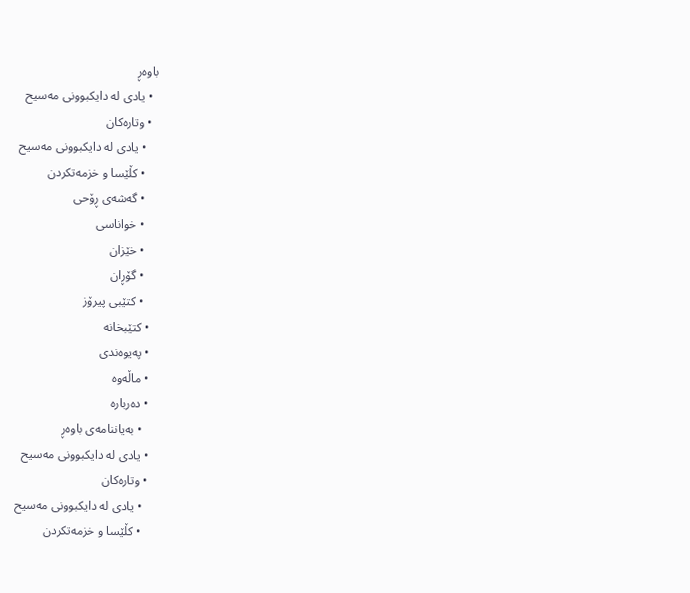باوەڕ
  • یادی لە دایکبوونی مەسیح
  • وتارەکان
    • یادی لە دایکبوونی مەسیح
    • کڵێسا و خزمەتکردن
    • گەشەی ڕۆحی
    • خواناسی
    • خێزان
    • گۆڕان
    • کتێبی پیرۆز
  • کتێبخانە
  • په‌یوه‌ندی
  • ماڵەوە
  • دەربارە
    • بەیاننامەی باوەڕ
  • یادی لە دایکبوونی مەسیح
  • وتارەکان
    • یادی لە دایکبوونی مەسیح
    • کڵێسا و خزمەتکردن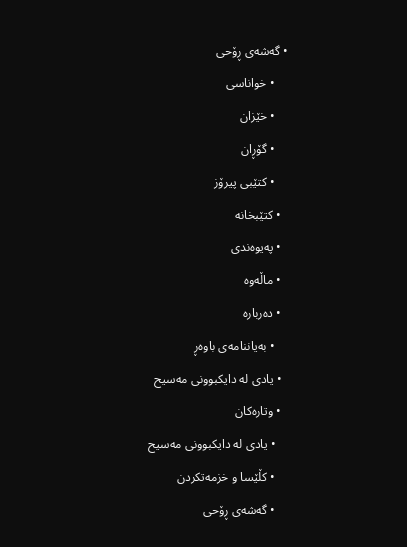• گەشەی ڕۆحی
    • خواناسی
    • خێزان
    • گۆڕان
    • کتێبی پیرۆز
  • کتێبخانە
  • په‌یوه‌ندی
  • ماڵەوە
  • دەربارە
    • بەیاننامەی باوەڕ
  • یادی لە دایکبوونی مەسیح
  • وتارەکان
    • یادی لە دایکبوونی مەسیح
    • کڵێسا و خزمەتکردن
    • گەشەی ڕۆحی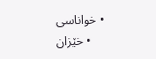• خواناسی
    • خێزان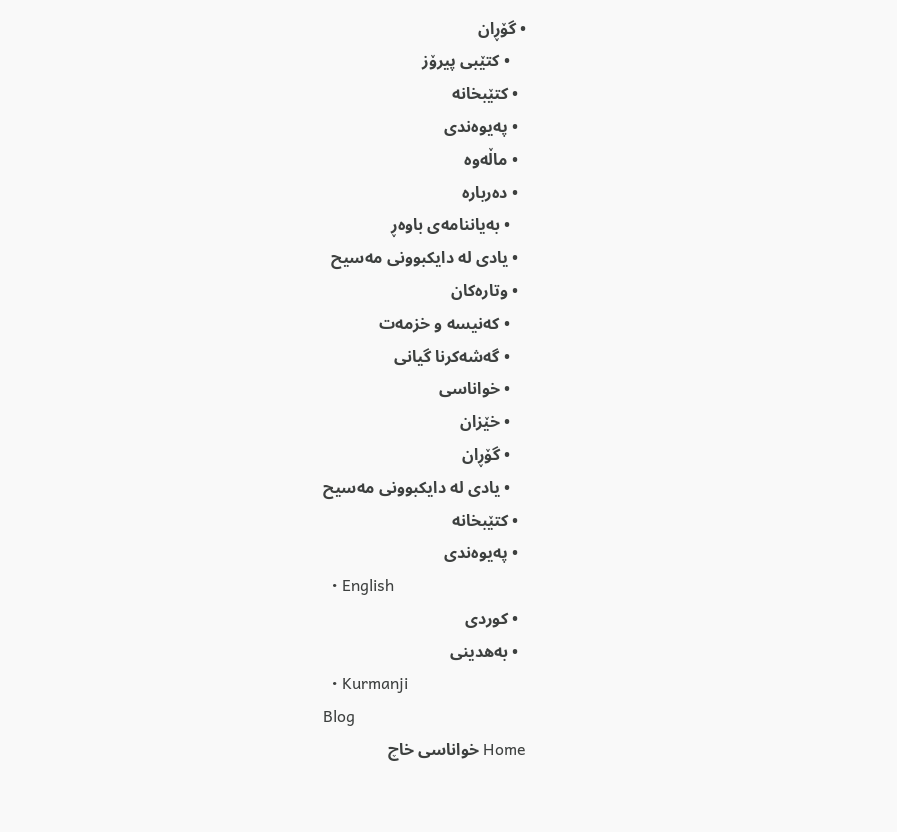• گۆڕان
    • کتێبی پیرۆز
  • کتێبخانە
  • په‌یوه‌ندی
  • ماڵەوە
  • دەربارە
    • بەیاننامەی باوەڕ
  • یادی لە دایکبوونی مەسیح
  • وتارەکان
    • کەنیسە و خزمەت
    • گەشەکرنا گیانی
    • خواناسی
    • خێزان
    • گۆڕان
    • یادی لە دایکبوونی مەسیح
  • کتێبخانە
  • په‌یوه‌ندی
  • English
  • کوردی
  • بەھدینی
  • Kurmanji
Blog
Home خواناسی خاچ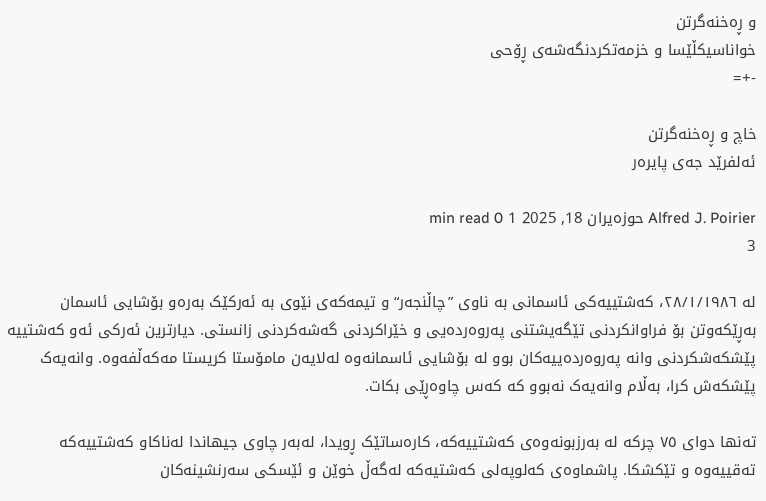و ڕەخنەگرتن
خواناسیکڵێسا و خزمەتکردنگەشەی ڕۆحی
-+=

خاچ و ڕەخنەگرتن
ئەلفرێد جەی پایرەر

Alfred J. Poirier حوزه‌یران 18, 2025 1 min read 0
3

لە ٢٨/١/١٩٨٦، کەشتییەکی ئاسمانی بە ناوی ”چاڵنجەر“ و تیمەکەی نێوی بە ئەرکێک بەرەو بۆشایی ئاسمان بەڕێکەوتن بۆ فراوانکردنی تێگەیشتنی پەروەردەیی و خێراکردنی گەشەکردنی زانستی. دیارترین ئەرکی ئەو کەشتییە پێشکەشکردنی وانە پەروەردەییەکان بوو لە بۆشایی ئاسمانەوە لەلایەن مامۆستا کریستا مەکەڵفەوە. وانەیەک پێشکەش کرا، بەڵام وانەیەک نەبوو کە کەس چاوەڕێی بکات.

تەنها دوای ٧٥ چرکە لە بەرزبونەوەی کەشتییەکە، کارەساتێک ڕویدا، لەبەر چاوی جیهاندا لەناکاو کەشتییەکە تەقییەوە و تێکشکا. پاشماوەی کەلوپەلی کەشتیەکە لەگەڵ خوێن و ئێسکی سەرنشینەکان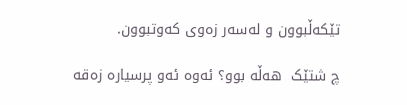تێکەڵبوون و لەسەر زەوی کەوتبوون.

چ شتێک  هەڵە بوو؟ ئەوە ئەو پرسیارە زەقە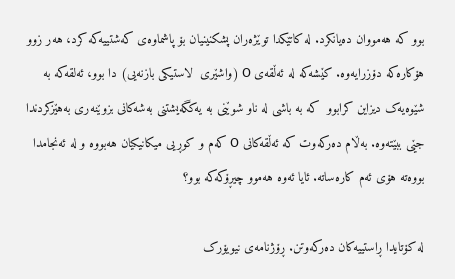بوو کە هەمووان دەیانکرد. لە کاتێکدا توێژەران پشکنینیان بۆ پاشماوەی کەشتییەکە کرد، هەر زوو هۆکارەکە دۆزرایەوە. کێشەکە لە ئەڵقەی O (واشێری  لاستیکی بازنەیی) دا بوو، ئەلقەکە بە شێوەیەک دیزاین کرابوو  کە بە باشی لە ناو شوێنی بە یەکگەیشتنی بەشەکانی بزوێنەری بەهێزکردندا جێی ببێتەوە. بەڵام دەرکەوت کە ئەڵقەکانی O کەم و کوڕیی میکانیکیان هەبووە و لە ئەنجامدا بووەتە هۆی ئەم کارەساتە. ئایا ئەوە هەموو چیڕۆکەکە بوو؟

لە کۆتایدا ڕاستییەکان دەرکەوتن. ڕۆژنامەی نیویۆرک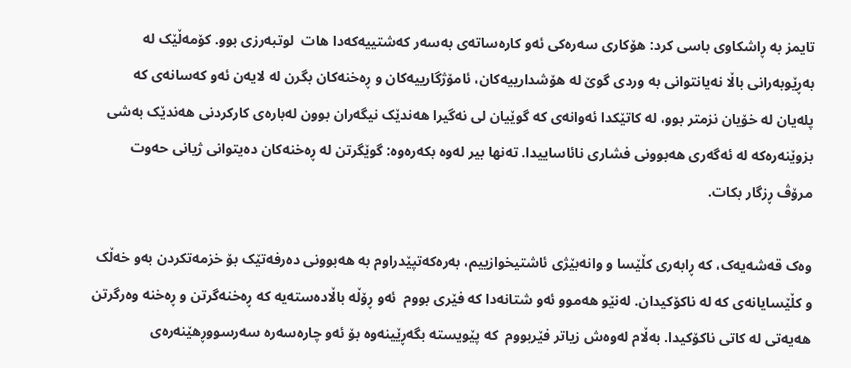تایمز بە ڕاشکاوی باسی کرد: هۆکاری سەرەکی ئەو کارەساتەی بەسەر کەشتییەکەدا هات  لوتبەرزی بوو. کۆمەڵێک لە بەڕێوبەرانی باڵا نەیانتوانی بە وردی گوێ لە هۆشدارییەکان، ئامۆژگارییەکان و ڕەخنەکان بگرن لە لایەن ئەو کەسانەی کە پلەیان لە خۆیان نزمتر بوو، لە کاتێکدا ئەوانەی کە گوێیان لی نەگیرا هەندێک نیگەران بوون لەبارەی کارکردنی هەندێک بەشی بزوێنەرەکە لە ئەگەری هەبوونی فشاری نائاساییدا. تەنها بیر لەوە بکەرەوە: گوێگرتن لە ڕەخنەکان دەیتوانی ژیانی حەوت مرۆڤ ڕزگار بکات.

وەک قەشەیەک، کە ڕابەری کڵێسا و وانەبێژی ئاشتیخوازییم، بەرەکەتپێدراوم بە هەبوونی دەرفەتێک بۆ خزمەتکردن بەو خەڵک و کڵێسایانەی کە لە ناکۆکیدان. لەنێو هەموو ئەو شتانەدا کە فێری بووم  ئەو ڕۆڵە باڵادەستەیە کە ڕەخنەگرتن و ڕەخنە وەرگرتن هەیەتی لە کاتی ناکۆکیدا. بەڵام لەوەش زیاتر فێربووم  کە پێویستە بگەڕێینەوە بۆ ئەو چارەسەرە سەرسووڕهێنەرەی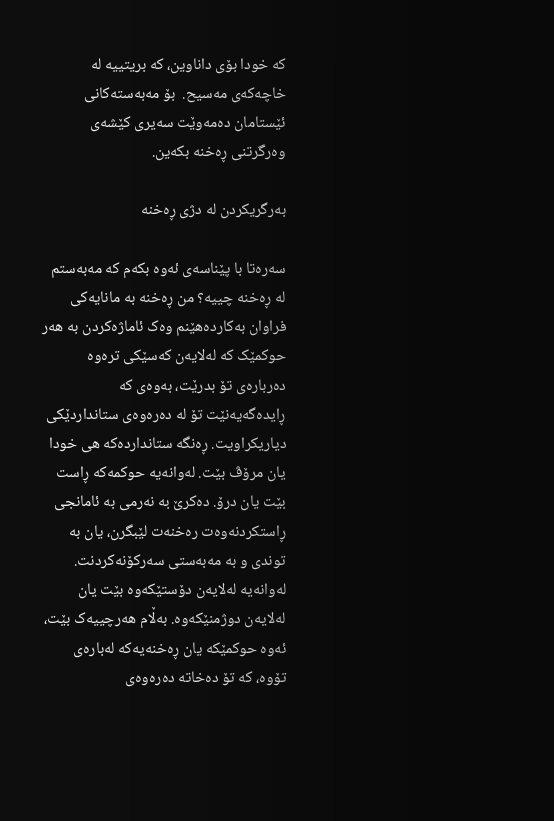کە خودا بۆی داناوین، کە بریتییە لە خاچەکەی مەسیح.  بۆ مەبەستەکانی ئێستامان دەمەوێت سەیری کێشەی وەرگرتنی ڕەخنە بکەین.

بەرگریکردن لە دژی ڕەخنە

سەرەتا با پێناسەی ئەوە بکەم کە مەبەستم لە ڕەخنە چییە؟ من ڕەخنە بە مانایەکی فراوان بەکاردەهێنم وەک ئاماژەکردن بە هەر حوکمێک کە لەلایەن کەسێکی ترەوە دەربارەی تۆ بدرێت، بەوەی کە ڕایدەگەیەنێت تۆ لە دەرەوەی ستانداردێکی دیاریکراویت. ڕەنگە ستانداردەکە هی خودا  یان مرۆڤ بێت. لەوانەیە حوکمەکە ڕاست بێت یان درۆ. دەکرێ بە نەرمی بە ئامانجی ڕاستکردنەوەت رەخنەت لێبگرن، یان بە توندی و بە مەبەستی سەرکۆنەکردنت. لەوانەیە لەلایەن دۆستێکەوە بێت یان لەلایەن دوژمنێکەوە. بەڵام هەرچییەک بێت، ئەوە حوکمێکە یان ڕەخنەیەکە لەبارەی تۆوە، کە تۆ دەخاتە دەرەوەی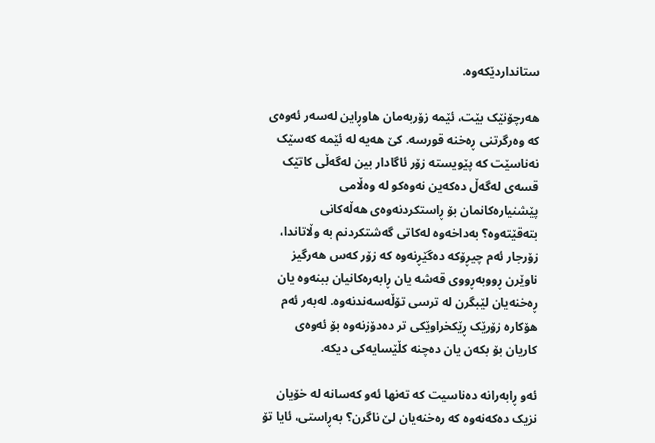ستانداردێکەوە.

هەرچۆنێک بێت، ئێمە زۆربەمان هاوڕاین لەسەر ئەوەی کە وەرگرتنی ڕەخنە قورسە. کێ هەیە لە ئێمە کەسێک نەناسێت کە پێویستە زۆر ئاگادار بین لەگەڵی کاتێک قسەی لەگەڵ دەکەین نەوەکو لە وەڵامی پێشنیارەکانمان بۆ ڕاستکردنەوەی هەڵەکانی بتەقێتەوە؟ بەداخەوە لەکاتی گەشتکردنم بە وڵاتاندا، زۆرجار ئەم چیڕۆکە دەگێڕنەوە کە زۆر کەس هەرگیز ناوێرن ڕووبەڕووی قەشە یان ڕابەرەکانیان ببنەوە یان ڕەخنەیان لێبگرن لە ترسی تۆڵەسەندنەوە. لەبەر ئەم هۆکارە زۆرێک ڕێکخراوێکی تر دەدۆزنەوە بۆ ئەوەی کاریان بۆ بکەن یان دەچنە کڵێسایەکی دیکە.

ئەو ڕابەرانە دەناسیت کە تەنها ئەو کەسانە لە خۆیان نزیک دەکەنەوە کە رەخنەیان لێ ناگرن؟ بەڕاستی، ئایا تۆ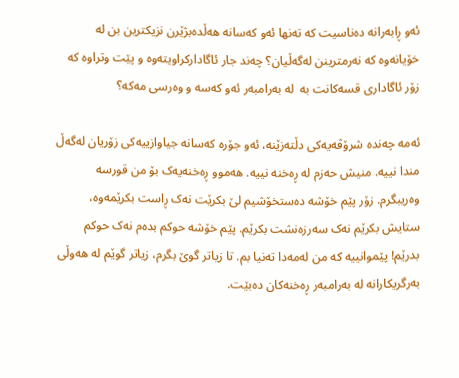ئەو ڕابەرانە دەناسیت کە تەنها ئەو کەسانە هەڵدەبژێرن نزیکترین بن لە خۆیانەوە کە نەرمترینن لەگەڵیان؟ چەند جار ئاگادارکراویتەوە و پێت وتراوە کە زۆر ئاگاداری قسەکانت بە  لە بەرامبەر ئەو کەسە و وەرسی مەکە؟

ئەمە چەندە شرۆڤەیەکی دڵتەزێنە، ئەو جۆرە کەسانە جیاوازییەکی زۆریان لەگەڵ مندا نییە. منیش حەزم لە ڕەخنە نییە. هەموو ڕەخنەیەک بۆ من قورسە وەریبگرم. زۆر پێم خۆشە دەستخۆشیم لێ بکرێت نەک ڕاست بکرێمەوە، ستایش بکرێم نەک سەرزەنشت بکرێم. پێم خۆشە حوکم بدەم نەک حوکم بدرێم! پێموانییە کە من لەمەدا تەنیا بم. تا زیاتر گوێ بگرم، زیاتر گوێم لە هەوڵی بەرگریکارانە لە بەرامبەر ڕەخنەکان دەبێت.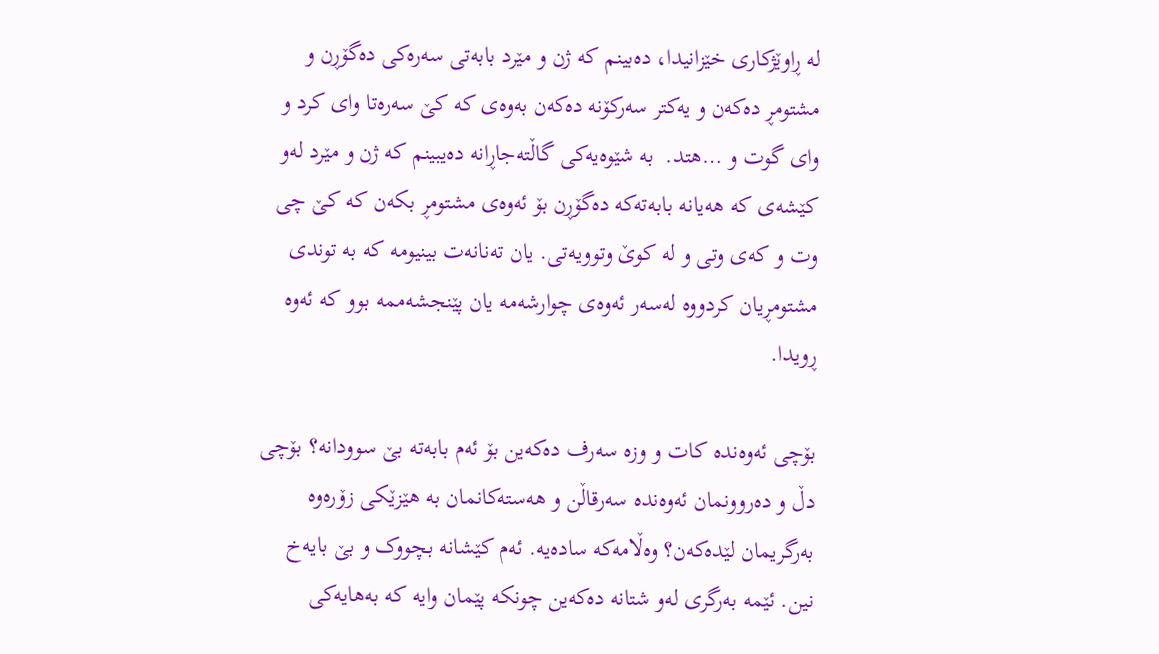لە ڕاوێژکاری خێزانیدا، دەبینم کە ژن و مێرد بابەتی سەرەکی دەگۆڕن و مشتومڕ دەکەن و یەکتر سەرکۆنە دەکەن بەوەی کە کێ سەرەتا وای کرد و وای گوت و …هتد.  بە شێوەیەکی گاڵتەجاڕانە دەیبینم کە ژن و مێرد لەو کێشەی کە هەیانە بابەتەکە دەگۆڕن بۆ ئەوەی مشتومڕ بکەن کە کێ چی وت و کەی وتی و لە کوێ وتوویەتی. یان تەنانەت بینیومە کە بە توندی مشتومڕیان کردووە لەسەر ئەوەی چوارشەمە یان پێنجشەممە بوو کە ئەوە ڕویدا.

بۆچی ئەوەندە کات و وزە سەرف دەکەین بۆ ئەم بابەتە بێ سوودانە؟ بۆچی دڵ و دەروونمان ئەوەندە سەرقاڵن و هەستەکانمان بە هێزێکی زۆرەوە بەرگریمان لێدەکەن؟ وەڵامەکە سادەیە. ئەم کێشانە بچووک و بێ بایەخ نین. ئێمە بەرگری لەو شتانە دەکەین چونکە پێمان وایە کە بەهایەکی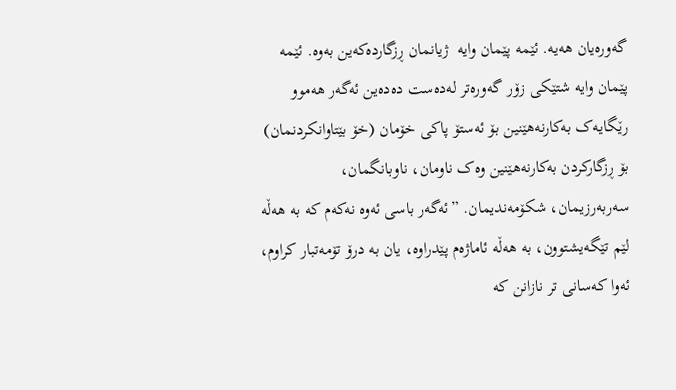گەورەیان هەیە. ئێمە پێمان وایە  ژیانمان ڕزگاردەکەین بەوە. ئێمە پێمان وایە شتێکی زۆر گەورەتر لەدەست دەدەین ئەگەر هەموو رێگایەک بەکارنەهێنین بۆ ئەستۆ پاکی خۆمان (خۆ بێتاوانکردنمان) بۆ ڕزگارکردن بەکارنەهێنین وەک ناومان، ناوبانگمان، سەربەرزیمان، شکۆمەندیمان. ”ئەگەر باسی ئەوە نەکەم کە بە هەڵە لێم تێگەیشتوون، بە هەڵە ئاماژەم پێدراوە، یان بە درۆ تۆمەتبار کراوم، ئەوا کەسانی تر نازانن کە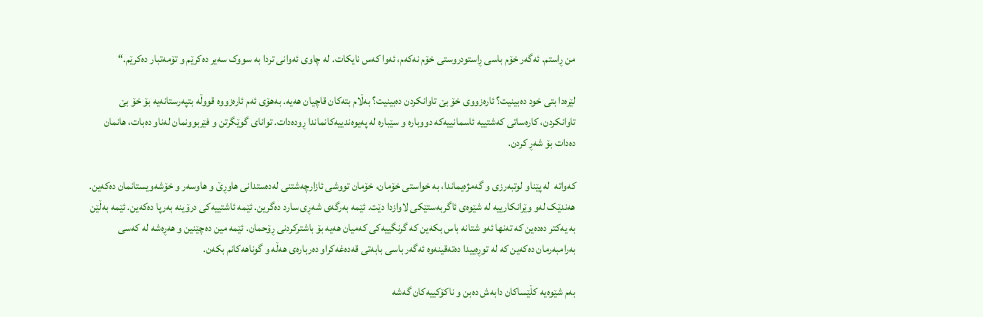من ڕاستم. ئەگەر خۆم باسی ڕاستودروستی خۆم نەکەم، ئەوا کەس نایکات. لە چاوی ئەوانی تردا بە سووک سەیر دەکرێم و تۆمەتبار دەکرێم.“

لێرەدا بتی خود دەبینیت؟ ئارەزووی خۆ بێ تاوانکردن دەبینیت؟ بەڵام بتەکان قاچیان هەیە. بەهۆی ئەم ئارەزووە قووڵە بتپەرستانەیە بۆ خۆ بێ تاوانکردن، کارەساتی کەشتییە ئاسمانییەکە دووبارە و سێبارە لە پەیوەندییەکانماندا ڕودەدات. توانای گوێگرتن و فێربوونمان لەناو دەبات، هانمان دەدات بۆ شەڕ کردن.

کەواتە  لە پێناو لوتبەرزی و گەمژەیماندا، بە خواستی خۆمان، خۆمان تووشی ئازارچەشتنی لەدەستدانی هاوڕێ و هاوسەر و خۆشەویستانمان دەکەین. هەندێک لەو وێرانکارییە لە شێوەی ئاگربەستێکی لاوازدا دێت. ئێمە بەرگەی شەڕی سارد دەگرین. ئێمە ئاشتییەکی درۆینە بەرپا دەکەین. ئێمە بەڵێن بە یەکتر دەدەین کە تەنها ئەو شتانە باس بکەین کە گرنگییەکی کەمیان هەیە بۆ باشترکردنی ڕۆحمان. ئێمە مین دەچێنین و هەڕەشە لە کەسی بەرامبەرمان دەکەین کە لە توڕەییدا دەتەقینەوە ئەگەر باسی بابەتی قەدەغەکراو دەربارەی هەڵە و گوناهەکانم بکەن.

بەم شێوەیە کڵێساکان دابەش دەبن و ناکۆکییەکان گەشە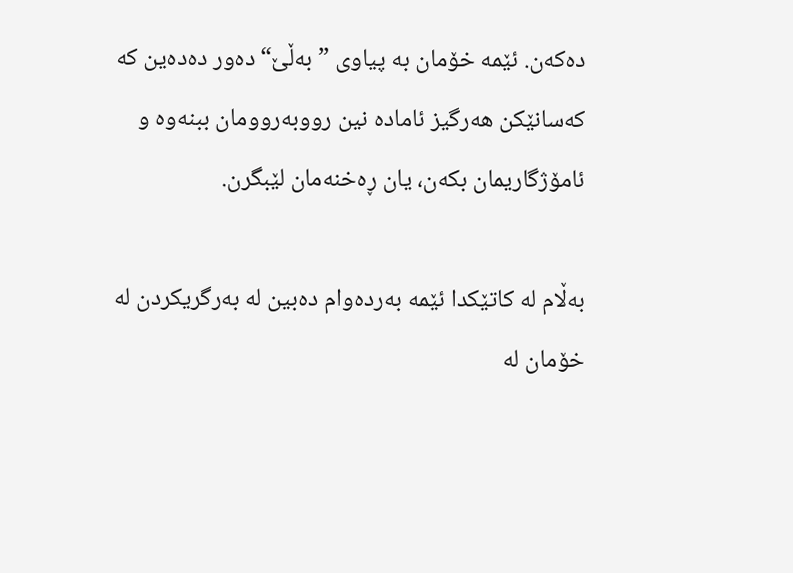دەکەن. ئێمە خۆمان بە پیاوی ”بەڵێ“ دەور دەدەین کە کەسانێکن هەرگیز ئامادە نین رووبەروومان ببنەوە و ئامۆژگاریمان بکەن، یان ڕەخنەمان لێبگرن.

بەڵام لە کاتێکدا ئێمە بەردەوام دەبین لە بەرگریکردن لە خۆمان لە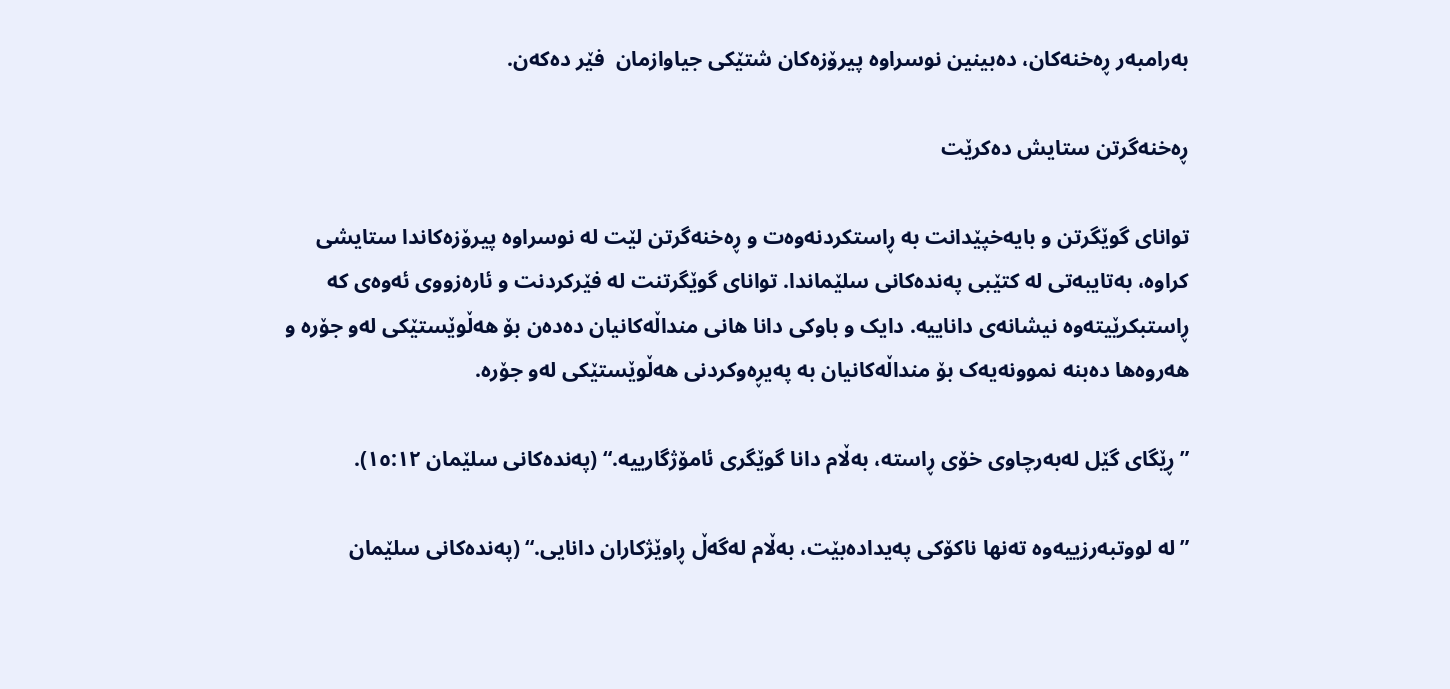بەرامبەر ڕەخنەکان، دەبینین نوسراوە پیرۆزەکان شتێکی جیاوازمان  فێر دەکەن.

ڕەخنەگرتن ستایش دەکرێت

توانای گوێگرتن و بایەخپێدانت بە ڕاستکردنەوەت و ڕەخنەگرتن لێت لە نوسراوە پیرۆزەکاندا ستایشی کراوە، بەتایبەتی لە کتێبی پەندەکانی سلێماندا. توانای گوێگرتنت لە فێرکردنت و ئارەزووی ئەوەی کە ڕاستبکرێیتەوە نیشانەی داناییە. دایک و باوکی دانا هانی منداڵەکانیان دەدەن بۆ هەڵوێستێکی لەو جۆرە و هەروەها دەبنە نموونەیەک بۆ منداڵەکانیان بە پەیڕەوکردنی هەڵوێستێکی لەو جۆرە.

”ڕێگای گێل لەبەرچاوی خۆی ڕاستە، بەڵام دانا گوێگری ئامۆژگارییە.“ (پەندەکانی سلێمان ١٥:١٢).

”لە لووتبەرزییەوە تەنها ناکۆکی پەیدادەبێت، بەڵام لەگەڵ ڕاوێژکاران دانایی.“ (پەندەکانی سلێمان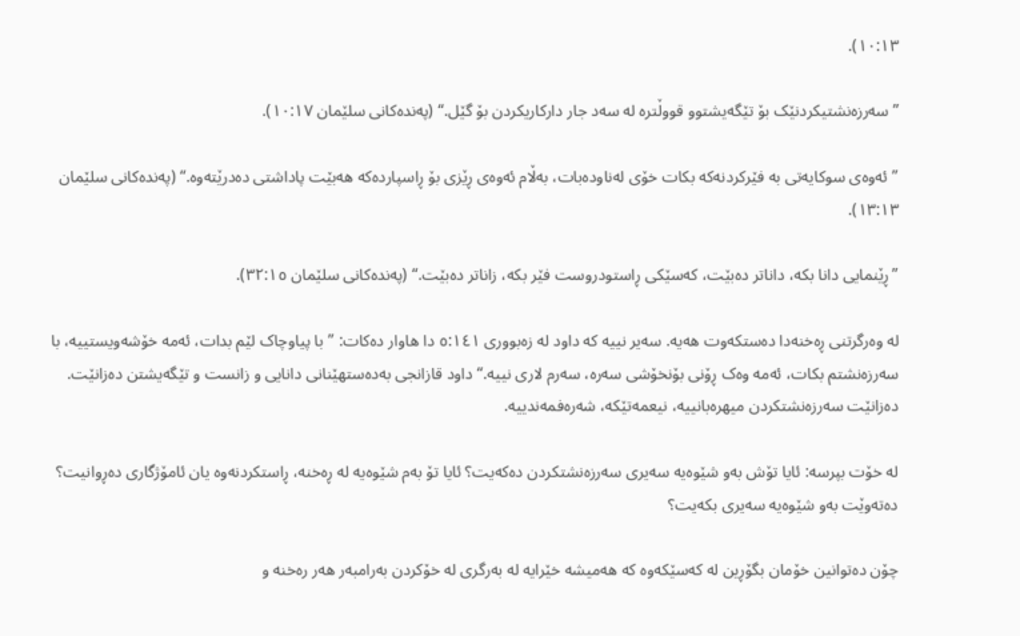١٠:١٣).

”سەرزەنشتیکردنێک بۆ تێگەیشتوو قووڵترە لە سەد جار دارکاریکردن بۆ گێل.“ (پەندەکانی سلێمان ١٠:١٧).

”ئەوەی سوکایەتی بە فێرکردنەکە بکات خۆی لەناودەبات، بەڵام ئەوەی ڕێزی بۆ ڕاسپاردەکە هەبێت پاداشتی دەدرێتەوە.“ (پەندەکانی سلێمان ١٣:١٣).

”ڕێنمایی دانا بکە، داناتر دەبێت، کەسێکی ڕاستودروست فێر بکە، زاناتر دەبێت.“ (پەندەکانی سلێمان ٣٢:١٥).

لە وەرگرتنی ڕەخنەدا دەستکەوت هەیە. سەیر نییە کە داود لە زەبووری ٥:١٤١ دا هاوار دەکات: ”با پیاوچاک لێم بدات، ئەمە خۆشەویستییە، با سەرزەنشتم بکات، ئەمە وەک ڕۆنی بۆنخۆشی سەرە، سەرم لاری نییە.“ داود قازانجی بەدەستهێنانی دانایی و زانست و تێگەیشتن دەزانێت. دەزانێت سەرزەنشتکردن میهرەبانییە، نیعمەتێکە، شەرەفمەندییە.

لە خۆت بپرسە: ئایا تۆش بەو شێوەیە سەیری سەرزەنشتکردن دەکەیت؟ ئایا تۆ بەم شێوەیە لە ڕەخنە، ڕاستکردنەوە یان ئامۆژگاری دەڕوانیت؟ دەتەوێت بەو شێوەیە سەیری بکەیت؟

چۆن دەتوانین خۆمان بگۆڕین لە کەسێکەوە کە هەمیشە خێرایە لە بەرگری لە خۆکردن بەرامبەر هەر رەخنە و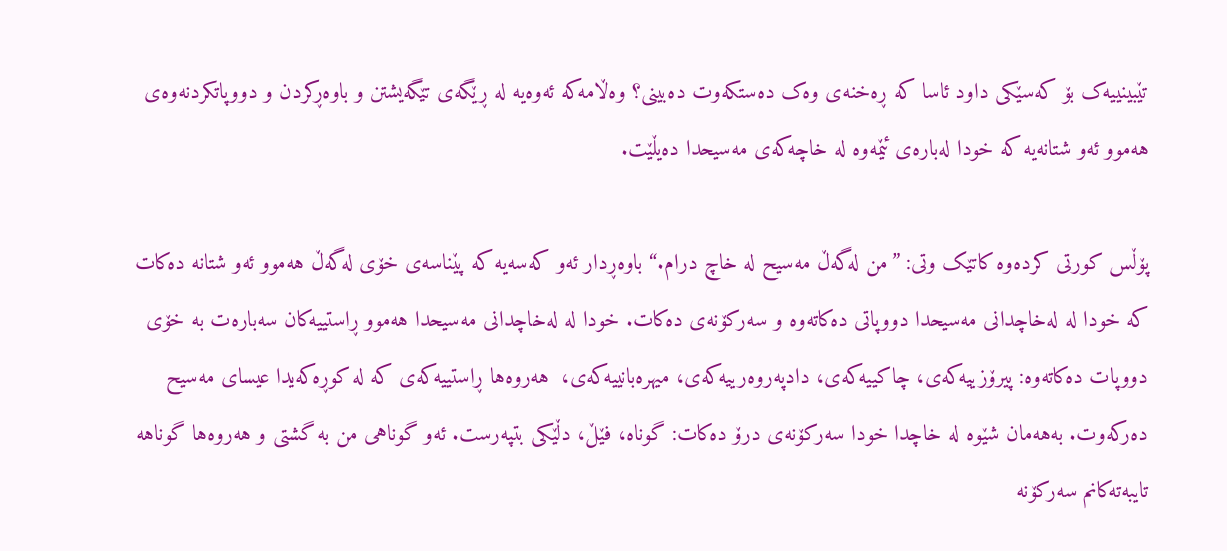تێبینییەک بۆ کەسێکی داود ئاسا کە ڕەخنەی وەک دەستکەوت دەبینی؟ وەڵامەکە ئەوەیە لە ڕێگەی تێگەیشتن و باوەڕکردن و دووپاتکردنەوەی هەموو ئەو شتانەیە کە خودا لەبارەی ئێمەوە لە خاچەکەی مەسیحدا دەیڵێت.

پۆڵس کورتی کردەوە کاتێک وتی: ”من لەگەڵ مەسیح لە خاچ درام.“ باوەڕدار ئەو کەسەیە کە پێناسەی خۆی لەگەڵ هەموو ئەو شتانە دەکات کە خودا لە لەخاچدانی مەسیحدا دووپاتی دەکاتەوە و سەرکۆنەی دەکات. خودا لە لەخاچدانی مەسیحدا هەموو ڕاستییەکان سەبارەت بە خۆی دووپات دەکاتەوە: پیرۆزییەکەی، چاکییەکەی، دادپەروەرییەکەی، میهرەبانییەکەی،  هەروەها ڕاستییەکەی کە لە کوڕەکەیدا عیسای مەسیح دەرکەوت. بەهەمان شێوە لە خاچدا خودا سەرکۆنەی درۆ دەکات: گوناه، فێڵ، دڵێکی بتپەرست. ئەو گوناهی من بە گشتی و هەروەها گوناهە تایبەتەکانم سەرکۆنە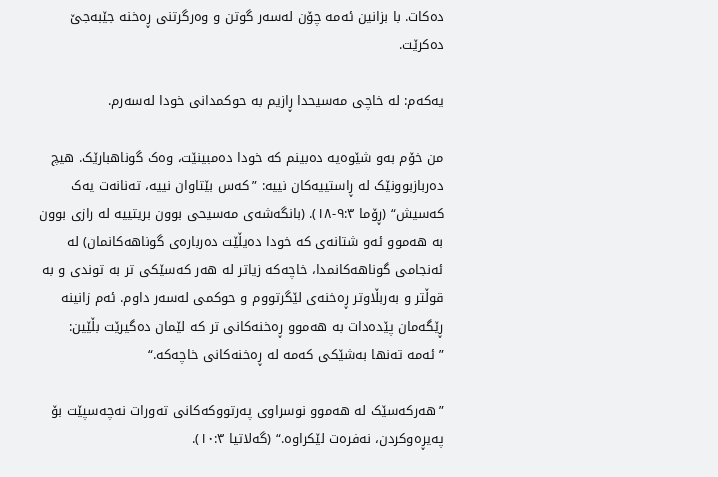دەکات. با بزانین ئەمە چۆن لەسەر گوتن و وەرگرتنی ڕەخنە جێبەجێ دەکرێت.

یەکەم: لە خاچی مەسیحدا ڕازیم بە حوکمدانی خودا لەسەرم.

من خۆم بەو شێوەیە دەبینم کە خودا دەمبینێت، وەک گوناهبارێک. هیچ دەربازبوونێک لە ڕاستییەکان نییە: ”کەس بێتاوان نییە، تەنانەت یەک کەسیش“ (ڕۆما ٩:٣-١٨). (بانگەشەی مەسیحی بوون بریتییە لە رازی بوون بە هەموو ئەو شتانەی کە خودا دەیڵێت دەربارەی گوناهەکانمان) لە ئەنجامی گوناهەکانمدا، خاچەکە زیاتر لە هەر کەسێکی تر بە توندی و بە قوڵتر و بەربڵاوتر ڕەخنەی لێگرتووم و حوکمی لەسەر داوم. ئەم زانینە ڕێگەمان پێدەدات بە هەموو ڕەخنەکانی تر کە لێمان دەگیرێت بڵێین: ”ئەمە تەنها بەشێکی کەمە لە ڕەخنەکانی خاچەکە.“

”هەرکەسێک لە هەموو نوسراوی پەرتووکەکانی تەورات نەچەسپێت بۆ پەیڕەوکردن، نەفرەت لێکراوە.“ (گەلاتیا ١٠:٣).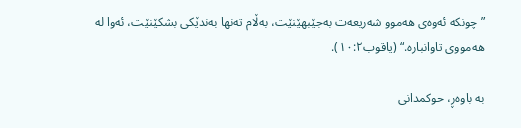”چونکە ئەوەی هەموو شەریعەت بەجێبهێنێت، بەڵام تەنها بەندێکی بشکێنێت، ئەوا لە هەمووی تاوانبارە.“ (یاقوب١٠:٢).

بە باوەڕ، حوکمدانی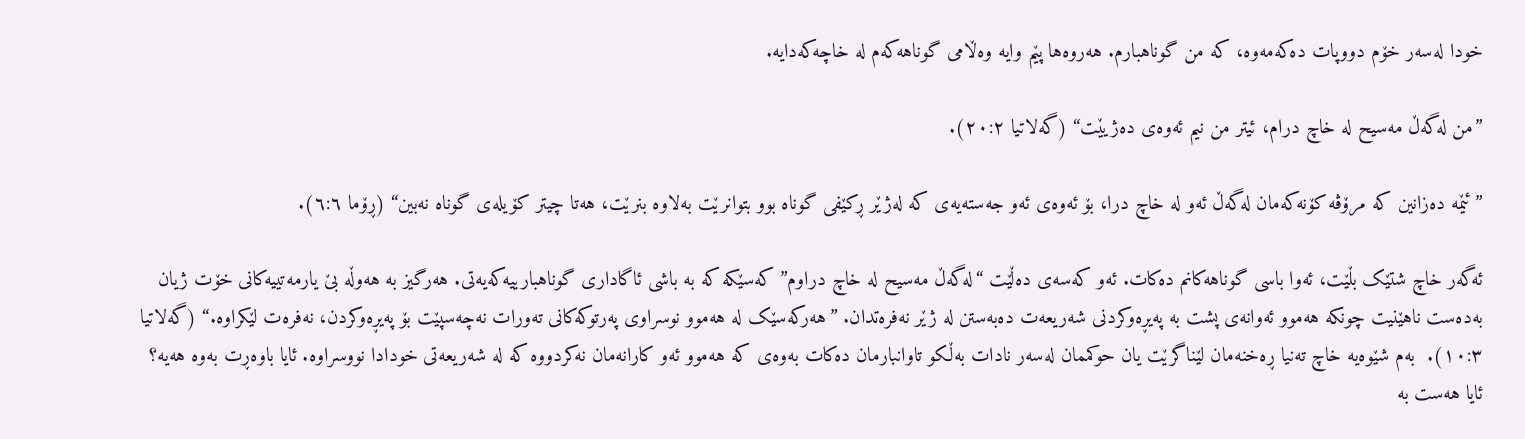خودا لەسەر خۆم دووپات دەکەمەوە، کە من گوناهبارم. هەروەها پێم وایە وەڵامی گوناهەکەم لە خاچەکەدایە.

”من لەگەڵ مەسیح لە خاچ درام، ئیتر من نیم ئەوەی دەژیێت“ (گەلاتیا ٢٠:٢).

”ئێمە دەزانین کە مرۆڤە کۆنەکەمان لەگەڵ ئەو لە خاچ درا، بۆ ئەوەی ئەو جەستەیەی کە لەژێر ڕکێفی گوناه بوو بتوانرێت بەلاوە بنرێت، هەتا چیتر کۆیلەی گوناه نەبین“ (ڕۆما ٦:٦).

ئەگەر خاچ شتێک بڵێت، ئەوا باسی گوناهەکانم دەکات. ئەو کەسەی دەڵێت “لەگەڵ مەسیح لە خاچ دراوم” کەسێکە کە بە باشی ئاگاداری گوناهبارییەکەیەتی. هەرگیز بە هەوڵە بێ یارمەتییەکانی خۆت ژیان بەدەست ناهێنیت چونکە هەموو ئەوانەی پشت بە پەیڕەوکردنی شەریعەت دەبەستن لە ژێر نەفرەتدان. ”هەرکەسێک لە هەموو نوسراوی پەرتوکەکانی تەورات نەچەسپێت بۆ پەیڕەوکردن، نەفرەت لێکراوە.“ (گەلاتیا ١٠:٣).  بەم شێوەیە خاچ تەنیا ڕەخنەمان لێناگرێت یان حوکممان لەسەر نادات بەڵکو تاوانبارمان دەکات بەوەی کە هەموو ئەو کارانەمان نەکردووە کە لە شەریعەتی خودادا نووسراوە. ئایا باوەڕت بەوە هەیە؟ ئایا هەست بە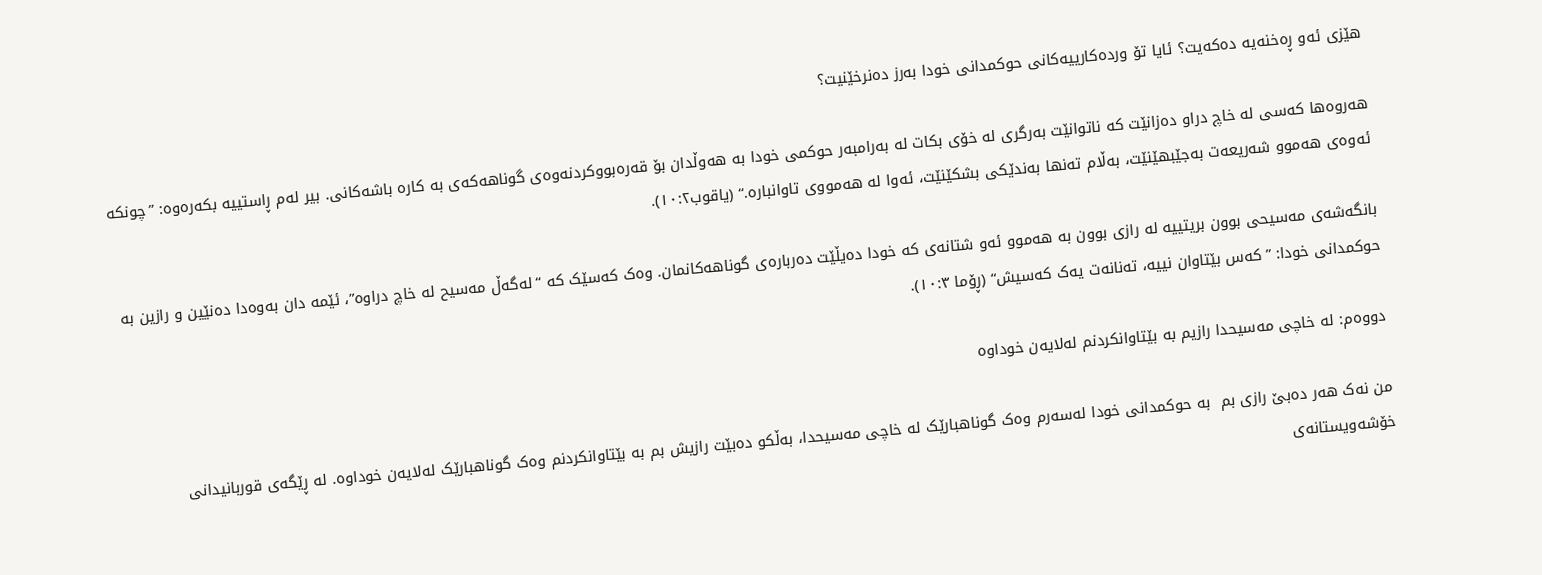هێزی ئەو ڕەخنەیە دەکەیت؟ ئایا تۆ وردەکارییەکانی حوکمدانی خودا بەرز دەنرخێنیت؟

هەروەها کەسی لە خاچ دراو دەزانێت کە ناتوانێت بەرگری لە خۆی بکات لە بەرامبەر حوکمی خودا بە هەوڵدان بۆ قەرەبووکردنەوەی گوناهەکەی بە کارە باشەکانی. بیر لەم ڕاستییە بکەرەوە: ”چونکە ئەوەی هەموو شەریعەت بەجێبهێنێت، بەڵام تەنها بەندێکی بشکێنێت، ئەوا لە هەمووی تاوانبارە.“ (یاقوب١٠:٢).

بانگەشەی مەسیحی بوون بریتییە لە رازی بوون بە هەموو ئەو شتانەی کە خودا دەیڵێت دەربارەی گوناهەکانمان. وەک کەسێک کە “لەگەڵ مەسیح لە خاچ دراوە”، ئێمە دان بەوەدا دەنێین و رازین بە حوکمدانی خودا: ”کەس بێتاوان نییە، تەنانەت یەک کەسیش“ (ڕۆما ١٠:٣).

دووەم: لە خاچی مەسیحدا رازیم بە بێتاوانکردنم لەلایەن خوداوە

من نەک هەر دەبێ رازی بم  بە حوکمدانی خودا لەسەرم وەک گوناهبارێک لە خاچی مەسیحدا، بەڵکو دەبێت رازیش بم بە بێتاوانکردنم وەک گوناهبارێک لەلایەن خوداوە. لە ڕێگەی قوربانیدانی خۆشەویستانەی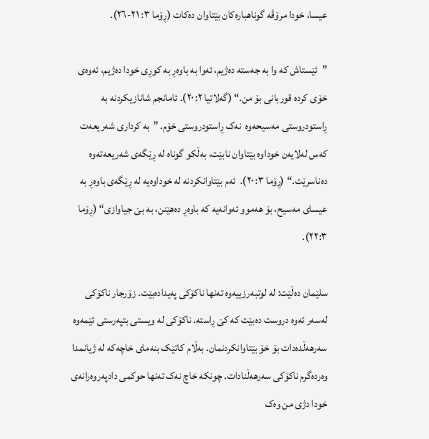عیسا، خودا مرۆڤە گوناهبارەکان بێتاوان دەکات (ڕۆما ٣: ٢١-٢٦).

”ئێستاش کە وا بە جەستە دەژیم، ئەوا بە باوەڕ بە کوڕی خودا دەژیم، ئەوەی خۆی کردە قوربانی بۆ من.“ (گەلاتیا ٢٠:٢). ئامانجم شانازیکردنە بە ڕاستودروستی مەسیحەوە  نەک ڕاستودروستی خۆم. ”بە کرداری شەریعەت کەس لەلایەن خوداوە بێتاوان نابێت، بەڵکو گوناه لە ڕێگەی شەریعەتەوە دەناسرێت.“ (ڕۆما ٢٠:٣).  ئەم بێتاوانکردنە لە خوداوەیە لە ڕێگەی باوەڕ بە عیسای مەسیح، بۆ هەموو ئەوانەیە کە باوەڕ دەهێنن، بە بێ جیاوازی“ (ڕۆما ٢٢:٣).

سلێمان دەڵێت: لە لوتبەرزییەوە تەنها ناکۆکی پەیدادەبێت. زۆرجار ناکۆکی لەسەر ئەوە دروست دەبێت کە کێ ڕاستە. ناکۆکی لە ویستی بتپەرستی ئێمەوە سەرهەڵدەدات بۆ خۆ بێتاوانکردنمان. بەڵام کاتێک بنەمای خاچەکە لە ژیانمدا وەردەگرم ناکۆکی سەر‌هەڵنادات. چونکە خاچ نەک تەنها حوکمی دادپەروەرانەی خودا دژی من وەک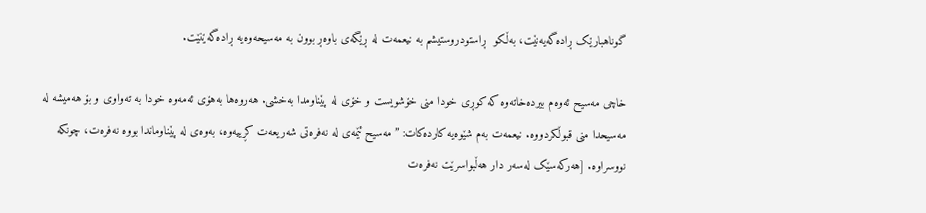گوناهبارێک ڕادەگەیەنێت، بەڵکو  ڕاستودروستیشم بە نیعمەت لە ڕێگەی باوەڕ بوون بە مەسیحەوەیە ڕادەگەێنێت.

خاچی مەسیح ئەوەم بیردەخاتەوە کە کوڕی خودا منی خۆشویست و خۆی لە پێناومدا بەخشی. هەروەها بەهۆی ئەمەوە خودا بە تەواوی و بۆ هەمیشە لە مەسیحدا منی قبوڵکردووە. نیعمەت بەم شێوەیە کاردەکات: ”مەسیح ئێمەی لە نەفرەتی شەریعەت کڕییەوە، بەوەی لە پێناوماندا بووە نەفرەت، چونکە نووسراوە. [هەرکەسێک لەسەر دار هەڵبواسرێت نەفرەت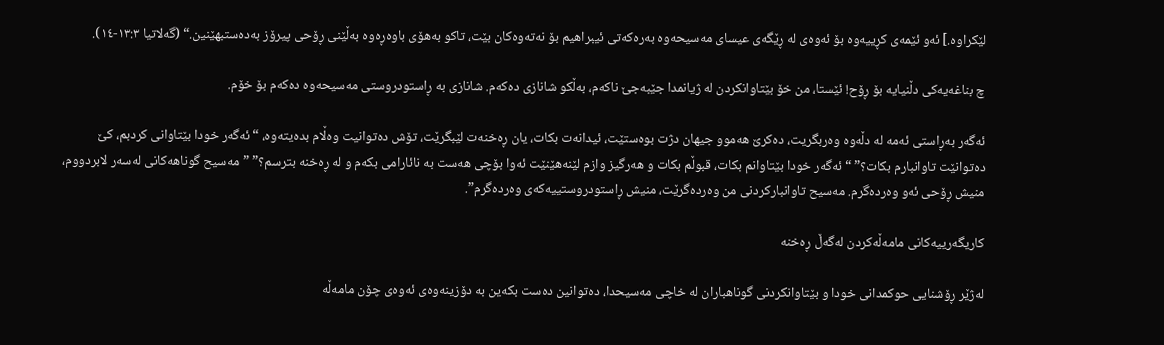لێکراوە.] ئەو ئێمەی کڕییەوە بۆ ئەوەی لە ڕێگەی عیسای مەسیحەوە بەرەکەتی ئیبراهیم بۆ نەتەوەکان بێت، تاکو بەهۆی باوەڕەوە بەڵێنی ڕۆحی پیرۆز بەدەستبهێنین.“ (گەلاتیا ١٣:٣-١٤).

چ بناغەیەکی دڵنیایە بۆ ڕۆح! ئێستا، من خۆ بێتاوانکردن لە ژیانمدا جێبەجێ ناکەم، بەڵکو شانازی دەکەم. شانازی بە ڕاستودروستی مەسیحەوە دەکەم بۆ خۆم.

ئەگەر بەڕاستی ئەمە لە دڵەوە وەربگریت، دەکرێ هەموو جیهان دژت بوەستێت، ئیدانەت بکات، یان ڕەخنەت لێبگرێت، تۆش دەتوانیت وەڵام بدەیتەوە، “ئەگەر خودا بێتاوانی کردبم، کێ دەتوانێت تاوانبارم بکات؟” “ئەگەر خودا بێتاوانم بکات، قبوڵم بکات و هەرگیز وازم لێنەهێنێت ئەوا بۆچی هەست بە نائارامی بکەم و لە ڕەخنە بترسم؟” ”مەسیح گوناهەکانی لەسەر لابردووم، منیش ڕۆحی ئەو وەردەگرم. مەسیح تاوانبارکردنی من وەردەگرێت، منیش ڕاستودروستییەکەی وەردەگرم”.

کاریگەرییەکانی مامەڵەکردن لەگەڵ ڕەخنە

لەژێر ڕۆشنایی حوکمدانی خودا و بێتاوانکردنی گوناهباران لە خاچی مەسیحدا، دەتوانین دەست بکەین بە دۆزینەوەی ئەوەی چۆن مامەڵە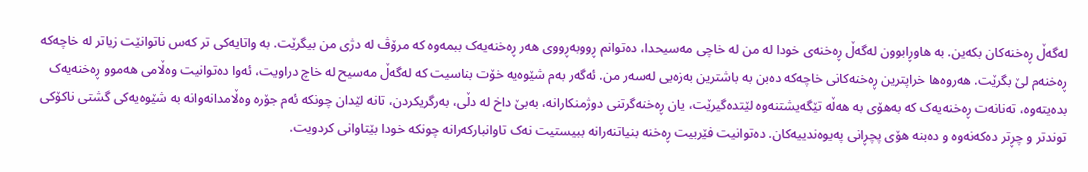لەگەڵ ڕەخنەکان بکەین. بە هاوڕابوون لەگەڵ ڕەخنەی خودا لە من لە خاچی مەسیحدا، دەتوانم ڕووبەڕووی هەر ڕەخنەیەک ببمەوە کە مرۆڤ لە دژی من بیگرێت. بە واتایەکی تر کەس ناتوانێت زیاتر لە خاچەکە ڕەخنەم لێ بگرێت. هەروەها خراپترین ڕەخنەکانی خاچەکە دەبن بە باشترین بەزەیی لەسەر من. ئەگەر بەم شێوەیە خۆت بناسیت کە لەگەڵ مەسیح لە خاچ دراویت، ئەوا دەتوانیت وەڵامی هەموو ڕەخنەیەک بدەیتەوە، تەنانەت ڕەخنەیەک کە بەهۆی بە هەڵە تێگەیشتنەوە لێتدەگیرێت، یان ڕەخنەگرتنی دوژمنکارانە، بەبێ داخ لە دڵی، بەرگریکردن، تانە لێدان چونکە ئەم جۆرە وەڵامدانەوانە بە شێوەیەکی گشتی ناکۆکی توندتر و چڕتر دەکەنەوە و دەبنە هۆی پچڕانی پەیوەندییەکان. دەتوانیت فێربیت ڕەخنە بنیاتنەرانە ببیستیت نەک تاوانبارکەرانە چونکە خودا بێتاوانی کردویت.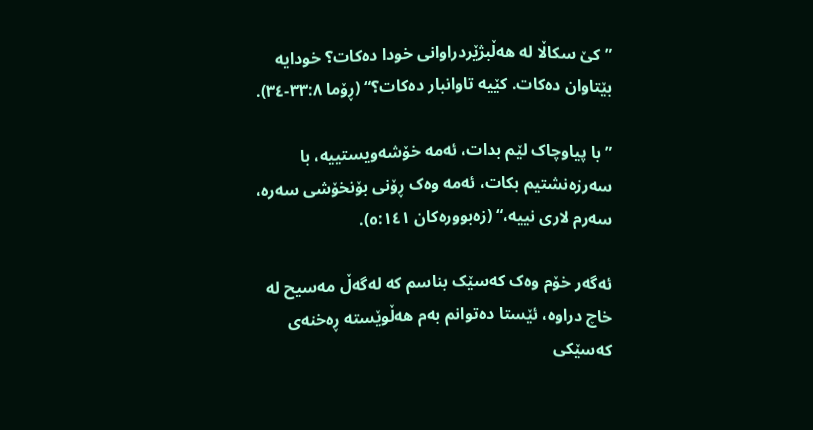”کێ سکاڵا لە هەڵبژێردراوانی خودا دەکات؟ خودایە بێتاوان دەکات. کێیە تاوانبار دەکات؟“ (ڕۆما ٣٣:٨-٣٤).

”با پیاوچاک لێم بدات، ئەمە خۆشەویستییە، با سەرزەنشتیم بکات، ئەمە وەک ڕۆنی بۆنخۆشی سەرە، سەرم لاری نییە،“ (زەبوورەکان ٥:١٤١).

ئەگەر خۆم وەک کەسێک بناسم کە لەگەڵ مەسیح لە خاچ دراوە، ئێستا دەتوانم بەم هەڵوێستە ڕەخنەی کەسێکی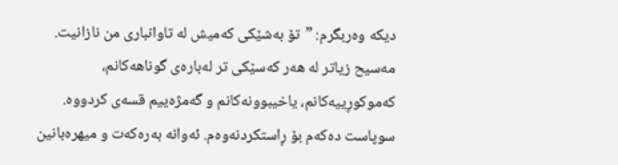دیکە وەربگرم: ”تۆ بەشێکی کەمیش لە تاوانباری من نازانیت. مەسیح زیاتر لە هەر کەسێکی تر لەبارەی گوناهەکانم، کەموکوڕییەکانم، یاخیبوونەکانم و گەمژەییم قسەی کردووە. سوپاست دەکەم بۆ ڕاستکردنەوەم. ئەوانە بەرەکەت و میهرەبانین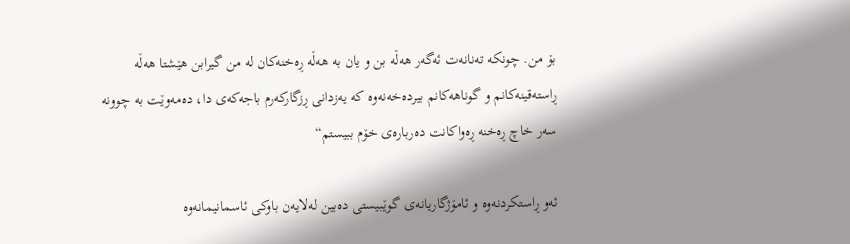بۆ من. چونکە تەنانەت ئەگەر هەڵە بن و یان بە هەڵە ڕەخنەکان لە من گیرابن هێشتا هەڵە ڕاستەقینەکانم و گوناهەکانم بیردەخەنەوە کە یەزدانی ڕزگارکەرم باجەکەی دا، دەمەوێت بە چوونە  سەر خاچ ڕەخنە ڕەواکانت دەربارەی خۆم ببیستم“

ئەو ڕاستکردنەوە و ئامۆژگاریانەی گوێبیستی دەبین لەلایەن باوکی ئاسمانیمانەوە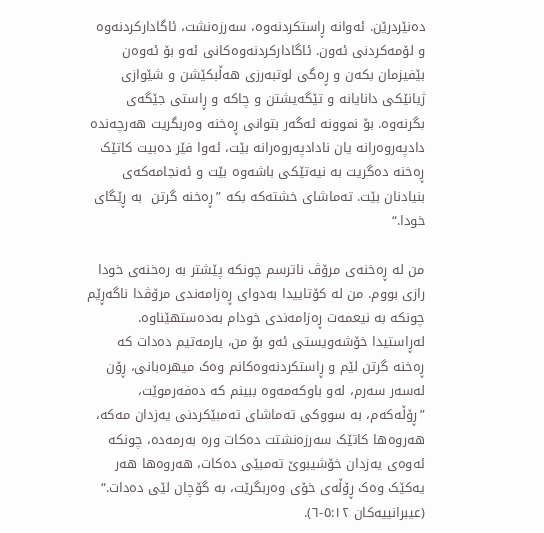دەنێردرێن. ئەوانە ڕاستکردنەوە، سەرزەنشت، ئاگادارکردنەوە و لۆمەکردنی ئەون. ئاگادارکردنەوەکانی ئەو بۆ ئەوەن بێفیزمان بکەن و ڕەگی لوتبەرزی هەڵبکێشن و شێوازی ژیانێکی دانایانە و تێگەیشتن و چاکە و ڕاستی جێگەی بگرنەوە. بۆ نموونە ئەگەر بتوانی ڕەخنە وەربگریت هەرچەندە دادپەروەرانە یان نادادپەروەرانە بێت، ئەوا فێر دەبیت کاتێک ڕەخنە دەگریت بە نیەتێکی باشەوە بێت و ئەنجامەکەی بنیادنان بێت. تەماشای خشتەکە بکە ”ڕەخنە گرتن  بە ڕێگای خودا.“

من لە ڕەخنەی مرۆڤ ناترسم چونکە پێشتر بە رەخنەی خودا رازی بووم. من لە کۆتاییدا بەدوای ڕەزامەندی مرۆڤدا ناگەڕێم چونکە بە نیعمەت ڕەزامەندی خودام بەدەستهێناوە. لەڕاستیدا خۆشەویستی ئەو بۆ من، یارمەتیم دەدات کە ڕەخنە گرتن لێم و ڕاستکردنەوەکانم وەک میهرەبانی، ڕۆن لەسەر سەرم، لەو باوکەمەوە ببینم کە دەفەرموێت، ”ڕۆڵەکەم، بە سووکی تەماشای تەمبێکردنی یەزدان مەکە، هەروەها کاتێک سەرزەنشتت دەکات ورە بەرمەدە، چونکە ئەوەی یەزدان خۆشیبوێ تەمبێی دەکات، هەروەها هەر یەکێک وەک ڕۆڵەی خۆی وەربگرێت، بە گۆچان لێی دەدات.“ (عیبرانییەکان ٥:١٢-٦).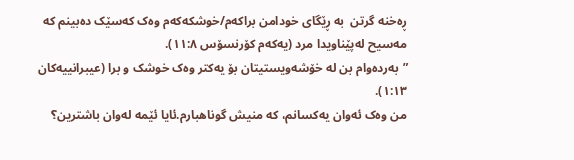ڕەخنە گرتن  بە ڕێگای خودامن براکەم/خوشکەکەم وەک کەسێک دەبینم کە مەسیح لەپێناویدا مرد (یەکەم کۆرنسۆس ١١:٨).
”بەردەوام بن لە خۆشەویستیتان بۆ یەکتر وەک خوشک و برا (عیبرانییەکان ١:١٣).
من وەک ئەوان یەکسانم، کە منیش گوناهبارم.ئایا ئێمە لەوان باشترین؟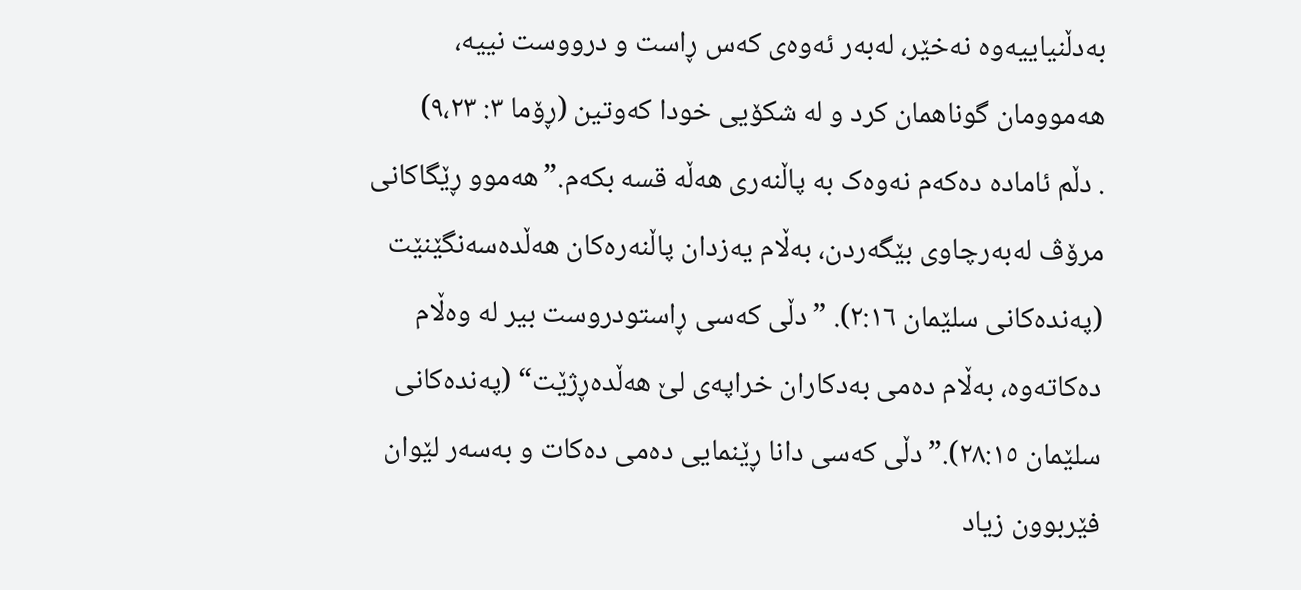بەدڵنیاییەوە نەخێر، لەبەر ئەوەی کەس ڕاست و درووست نییە، هەموومان گوناهمان کرد و لە شکۆیی خودا کەوتین (ڕۆما ٣: ٩،٢٣)
. دڵم ئامادە دەکەم نەوەک بە پاڵنەری هەڵە قسە بکەم.”هەموو ڕێگاکانی مرۆڤ لەبەرچاوی بێگەردن، بەڵام یەزدان پاڵنەرەکان هەڵدەسەنگێنێت (پەندەکانی سلێمان ٢:١٦). ”دڵی کەسی ڕاستودروست بیر لە وەڵام دەکاتەوە، بەڵام دەمی بەدکاران خراپەی لێ هەڵدەڕژێت“ (پەندەکانی سلێمان ٢٨:١٥).”دڵی کەسی دانا ڕێنمایی دەمی دەکات و بەسەر لێوان فێربوون زیاد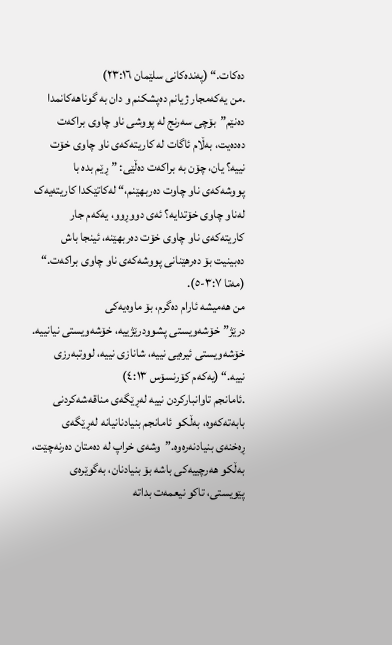دەکات.“ (پەندەکانی سلێمان ٢٣:١٦)
.من یەکەمجار ژیانم دەپشکنم و دان بە گوناهەکانمدا دەنێم”بۆچی سەرنج لە پووشی ناو چاوی براکەت دەدەیت، بەڵام ئاگات لە کاریتەکەی ناو چاوی خۆت نییە؟ یان، چۆن بە براکەت دەڵێی: ”ڕێم بدە با پووشەکەی ناو چاوت دەربهێنم،“ لەکاتێکدا کاریتەیەک لەناو چاوی خۆتدایە؟ ئەی دووڕوو، یەکەم جار کاریتەکەی ناو چاوی خۆت دەربهێنە، ئینجا باش دەبینیت بۆ دەرهێنانی پووشەکەی ناو چاوی براکەت.“ (مەتا ٣:٧-٥).
من هەمیشە ئارام دەگرم، بۆ ماوەیەکی درێژ”خۆشەویستی پشوودرێژییە، خۆشەویستی نیانییە. خۆشەویستی ئیرەیی نییە، شانازی نییە، لووتبەرزی نییە.“ (یەکەم کۆرنسۆس ٤:١٣)
.ئامانجم تاوانبارکردن نییە لەڕێگەی مناقەشەکردنی بابەتەکەوە، بەڵکو  ئامانجم بنیادنانیانە لەڕێگەی ڕەخنەی بنیادنەرەوە.”وشەی خراپ لە دەمتان دەرنەچێت، بەڵکو هەرچییەکی باشە بۆ بنیادنان، بەگوێرەی پێویستی، تاکو نیعمەت بداتە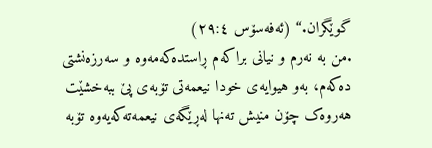گوێگران.“ (ئەفەسۆس ٢٩:٤)
.من بە نەرم و نیانی براکەم ڕاستدەکەمەوە و سەرزەنشتی دەکەم، بەو هیوایەی خودا نیعمەتی تۆبەی پێ ببەخشێت هەروەک چۆن منیش تەنها لەڕێگەی نیعمەتەکەیەوە تۆبە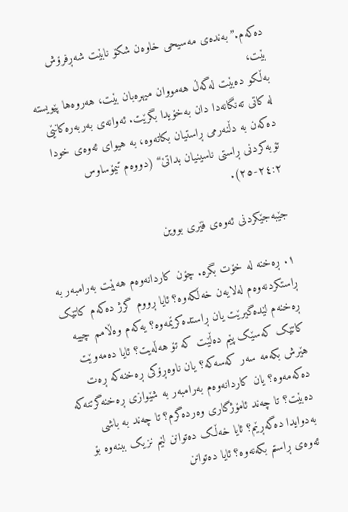دەکەم.”بەندەی مەسیحی خاوەن شکۆ نابێت شەڕفرۆش بێت،
بەڵکو دەبێت لەگەڵ هەمووان میهرەبان بێت، هەروەها پێویستە لە کاتی تەنگانەدا دان بەخۆیدا بگرێت. ئەوانەی بەربەرەکانێی دەکەن بە دڵنەرمی ڕاستیان بکاتەوە، بە هیوای ئەوەی خودا تۆبەکردنی ڕاستی ناسینیان بداتێ“ (دووەم تیمۆساوس ٢٤:٢-٢٥).

جێبەجێکردنی ئەوەی فێری بووین

١. ڕەخنە لە خۆت بگرە. چۆن کاردانەوەم هەبێت بەرامبەر بە ڕاستکردنەوەم لەلایەن خەڵکەوە؟ ئایا ڕووم گرژ دەکەم کاتێک ڕەخنەم لێدەگیرێت یان ڕاستدەکرێمەوە؟ یەکەم وەڵامم چییە کاتێک کەسێک پێم دەڵێت کە تۆ هەڵەیت؟ ئایا دەمەوێت هێرش بکەمە سەر کەسەکە؟ یان ناوەڕۆکی ڕەخنەکە ڕەت دەکەمەوە؟ یان کاردانەوەم بەرامبەر بە شێوازی ڕەخنەگرتنەکە دەبێت؟ تا چەند ئامۆژگاری وەردەگرم؟ تا چەند بە باشی بەدوایدا دەگەڕێم؟ ئایا خەڵک دەتوانن لێم نزیک ببنەوە بۆ ئەوەی ڕاستم بکەنەوە؟ ئایا دەتوانن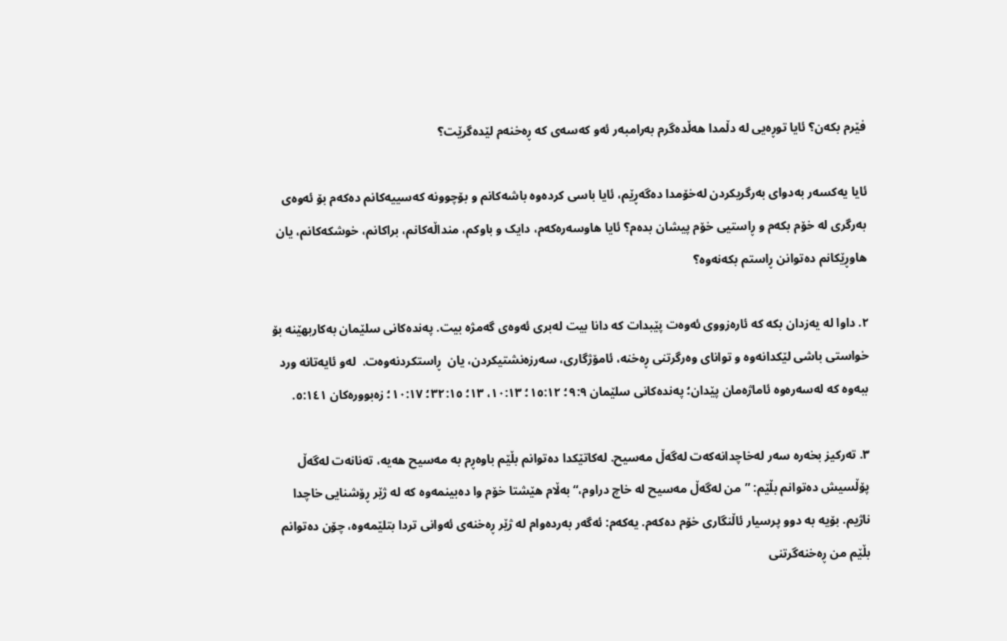فێرم بکەن؟ ئایا توڕەیی لە دڵمدا هەڵدەگرم بەرامبەر ئەو کەسەی کە ڕەخنەم لێدەگرێت؟

ئایا یەکسەر بەدوای بەرگریکردن لەخۆمدا دەگەڕێم، ئایا باسی کردەوە باشەکانم و بۆچوونە کەسییەکانم دەکەم بۆ ئەوەی بەرگری لە خۆم بکەم و ڕاستیی خۆم پیشان بدەم؟ ئایا هاوسەرەکەم، دایک و باوکم، منداڵەکانم، براکانم، خوشکەکانم، یان هاوڕێکانم دەتوانن ڕاستم بکەنەوە؟

٢. داوا لە یەزدان بکە کە ئارەزووی ئەوەت پێبدات کە دانا بیت لەبری ئەوەی گەمژە بیت. پەندەکانی سلێمان بەکاربهێنە بۆ خواستی باشی لێکدانەوە و توانای وەرگرتنی ڕەخنە، ئامۆژگاری، سەرزەنشتیکردن، یان  ڕاستکردنەوەت.  لەو ئایەتانە ورد ببەوە کە لەسەرەوە ئاماژەمان پێدان؛ پەندەکانی سلێمان ٩:٩؛ ١٥:١٢؛ ١٠:١٣، ١٣؛ ٣٢:١٥؛ ١٠:١٧؛ زەبوورەکان ٥:١٤١.

٣. تەرکیز بخەرە سەر لەخاچدانەکەت لەگەڵ مەسیح. لەکاتێکدا دەتوانم بڵێم باوەڕم بە مەسیح هەیە، تەنانەت لەگەڵ پۆڵسیش دەتوانم بڵێم: ”من لەگەڵ مەسیح لە خاچ دراوم،“ بەڵام هێشتا خۆم وا دەبینمەوە کە لە ژێر ڕۆشنایی خاچدا ناژیم. بۆیە بە دوو پرسیار ئاڵنگاری خۆم دەکەم. یەکەم: ئەگەر بەردەوام لە ژێر ڕەخنەی ئەوانی تردا بتلێمەوە، چۆن دەتوانم بڵێم من ڕەخنەگرتنی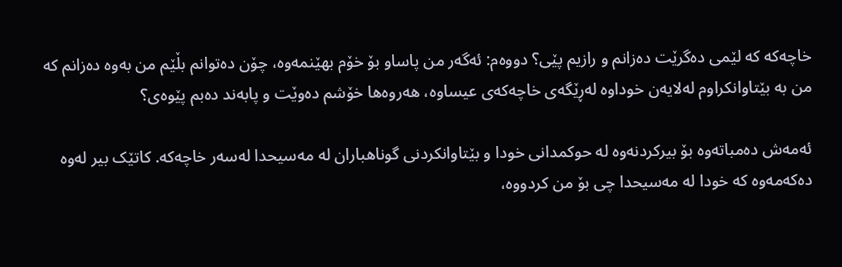خاچەکە کە لێمی دەگرێت دەزانم و رازیم پێی؟ دووەم: ئەگەر من پاساو بۆ خۆم بهێنمەوە، چۆن دەتوانم بڵێم من بەوە دەزانم کە من بە بێتاوانکراوم لەلایەن خوداوە لەڕێگەی خاچەکەی عیساوە، هەروەها خۆشم دەوێت و پابەند دەبم پێوەی؟

ئەمەش دەمباتەوە بۆ بیرکردنەوە لە حوکمدانی خودا و بێتاوانکردنی گوناهباران لە مەسیحدا لەسەر خاچەکە. کاتێک بیر لەوە دەکەمەوە کە خودا لە مەسیحدا چی بۆ من کردووە،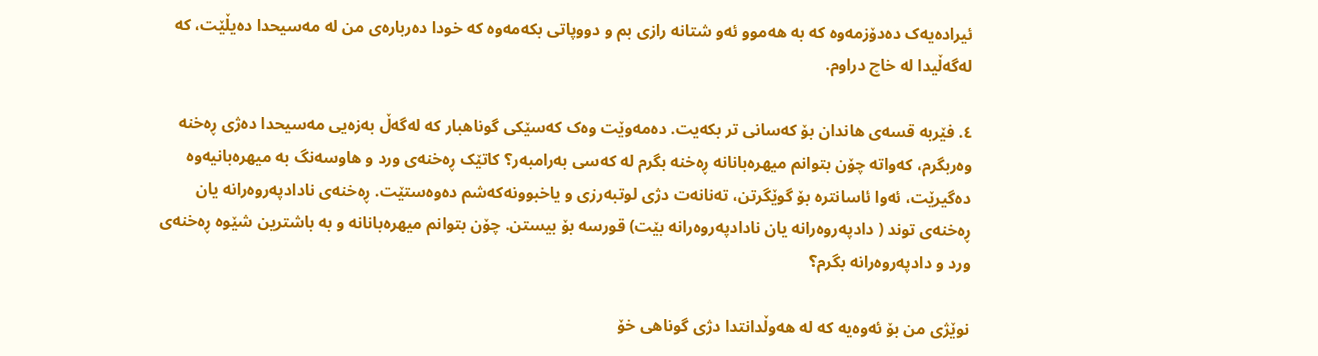ئیرادەیەک دەدۆزمەوە کە بە هەموو ئەو شتانە رازی بم و دووپاتی بکەمەوە کە خودا دەربارەی من لە مەسیحدا دەیڵێت، کە لەگەڵیدا لە خاچ دراوم.

٤. فێربە قسەی هاندان بۆ کەسانی تر بکەیت. دەمەوێت وەک کەسێکی گوناهبار کە لەگەڵ بەزەیی مەسیحدا دەژی ڕەخنە وەربگرم، کەواتە چۆن بتوانم میهرەبانانە ڕەخنە بگرم لە کەسی بەرامبەر؟ کاتێک ڕەخنەی ورد و هاوسەنگ بە میهرەبانیەوە دەگیرێت، ئەوا ئاسانترە بۆ گوێگرتن، تەنانەت دژی لوتبەرزی و یاخبوونەکەشم دەوەستێت. ڕەخنەی نادادپەروەرانە یان ڕەخنەی توند ( دادپەروەرانە یان نادادپەروەرانە بێت) قورسە بۆ بیستن. چۆن بتوانم میهرەبانانە و بە باشترین شێوە ڕەخنەی ورد و دادپەروەرانە بگرم؟

نوێژی من بۆ ئەوەیە کە لە هەوڵدانتدا دژی گوناهی خۆ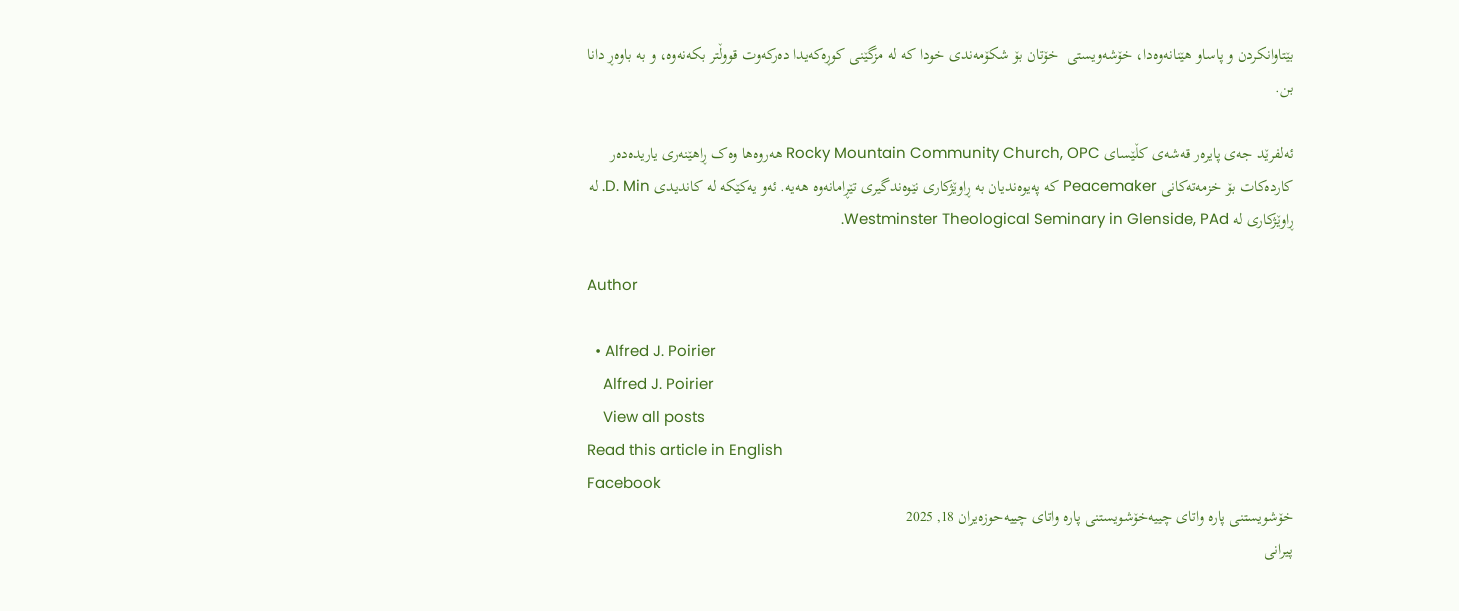بێتاوانکردن و پاساو هێنانەوەدا، خۆشەویستی  خۆتان بۆ شکۆمەندی خودا کە لە مزگێنی کوڕەکەیدا دەرکەوت قووڵتر بکەنەوە، و بە باوەڕ دانا بن.

ئەلفرێد جەی پایرەر قەشەی کڵێسای Rocky Mountain Community Church, OPC هەروەها وەک ڕاهێنەری یاریدەدەر کاردەکات بۆ خزمەتەکانی Peacemaker کە پەیوەندیان بە ڕاوێژکاری نێوەندگیری تێڕامانەوە هەیە. ئەو یەکێکە لە کاندیدی D. Min. لە ڕاوێژکاری لە Westminster Theological Seminary in Glenside, PAd.

Author

  • Alfred J. Poirier
    Alfred J. Poirier
    View all posts
Read this article in English
Facebook
خۆشویستنی پارە واتای چییەخۆشویستنی پارە واتای چییەحوزه‌یران 18, 2025
پیرانی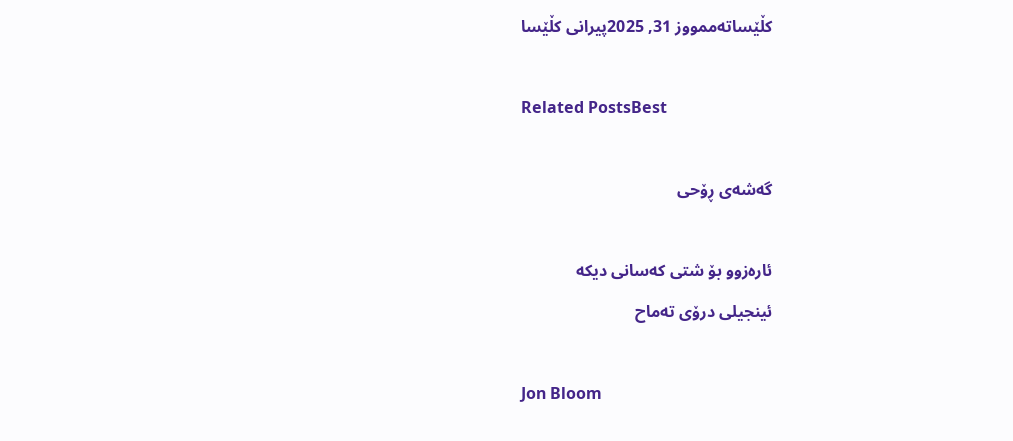کڵێساتەممووز 31, 2025پیرانی کڵێسا

Related PostsBest

گەشەی ڕۆحی

ئارەزوو بۆ شتی کەسانی دیکە
ئینجیلی درۆی تەماح

Jon Bloom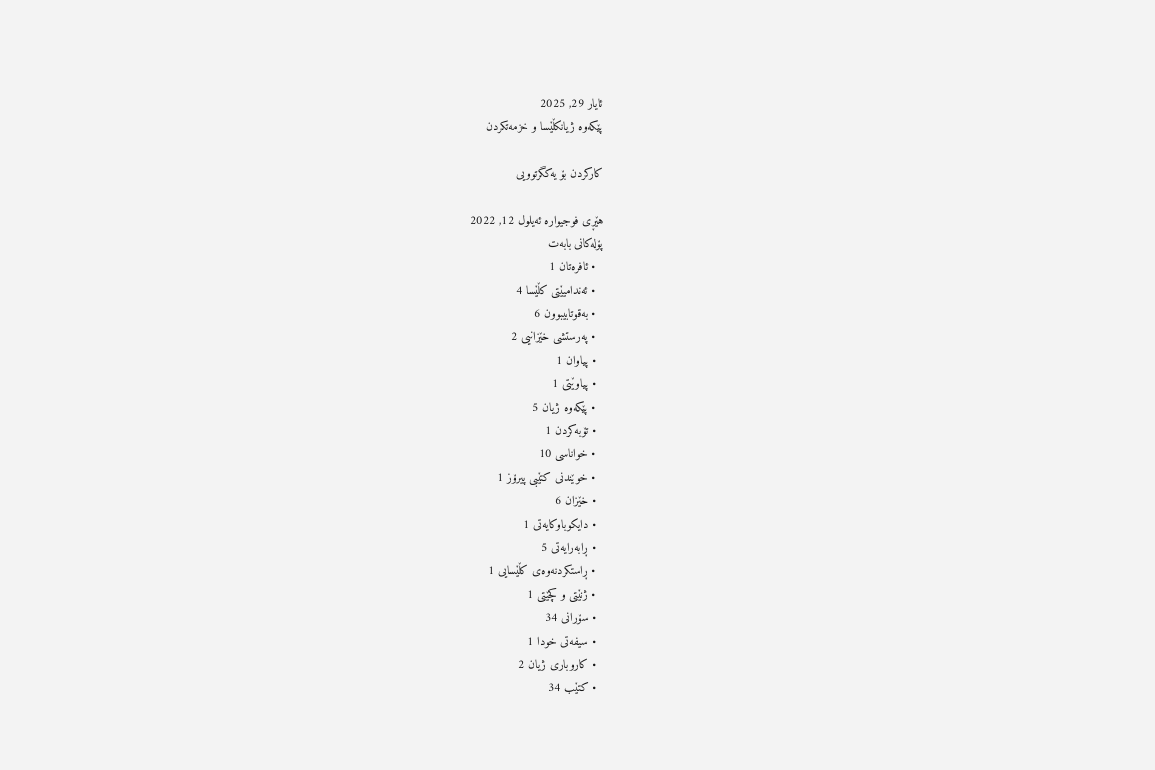ئایار 29, 2025
پێکەوە ژیانکڵێسا و خزمەتکردن

کارکردن بۆ یەکگرتوویی

هێڕی فوجیوارە ئه‌یلول 12, 2022
پۆلەکانی بابەت
  • ئافرەتان 1
  • ئەندامیێتی کڵێسا 4
  • بەقوتابیبوون 6
  • پەرستشی خێزانیی 2
  • پیاوان 1
  • پیاوێتی 1
  • پێکەوە ژیان 5
  • تۆبەکردن 1
  • خواناسی 10
  • خوێندنی کتێبی پیرۆز 1
  • خێزان 6
  • دایکوباوکایەتی 1
  • ڕابەرایەتی 5
  • ڕاستکردنەوەی کڵێسایی 1
  • ژنێتی و کچێتی 1
  • سۆرانی 34
  • سیفەتی خودا 1
  • کاروباری ژیان 2
  • کتێب 34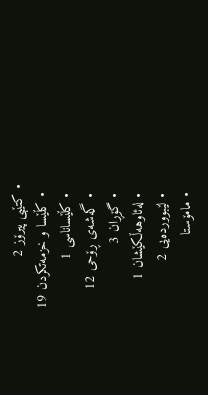• کتێبی پیرۆز 2
  • کڵێسا و خزمەتکردن 19
  • کڵێساناسی 1
  • گەشەی ڕۆحی 12
  • گۆڕان 3
  • لەئاوهەڵکێشان 1
  • لێبووردەیی 2
  • مامۆستا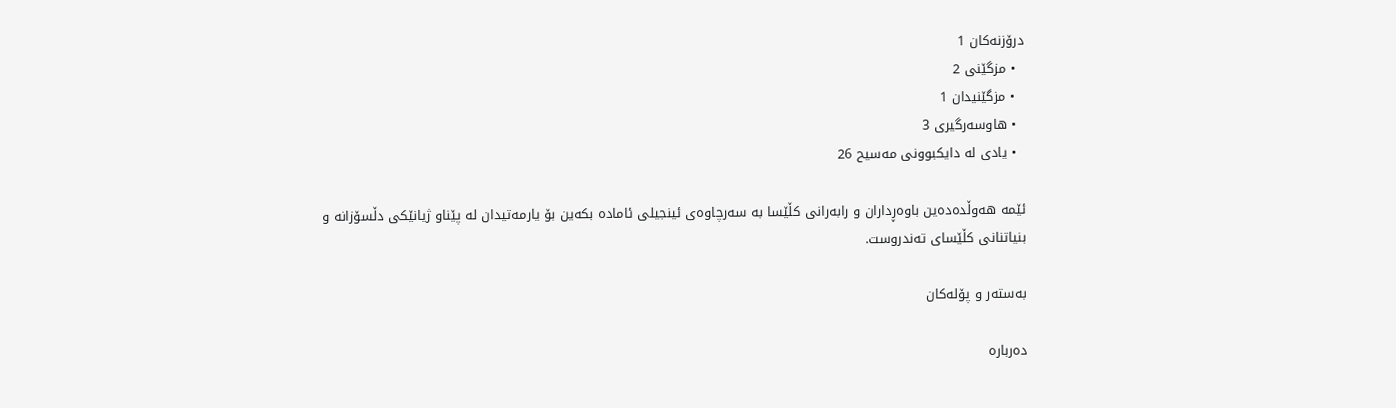درۆزنەکان 1
  • مزگێنی 2
  • مزگێنیدان 1
  • هاوسەرگیری 3
  • یادی لە دایکبوونی مەسیح 26

ئێمە هەوڵدەدەین باوەڕداران و رابەرانی کڵێسا بە سەرچاوەی ئینجیلی ئامادە بکەین بۆ یارمەتیدان لە پێناو ژیانێکی دڵسۆزانە و بنیاتنانی کڵێسای تەندروست.

بەستەر و پۆلەکان

دەربارە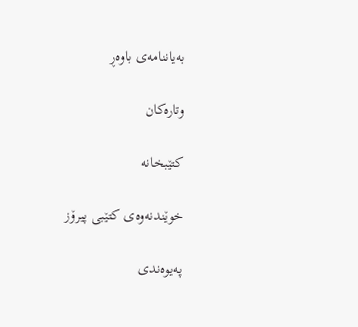بەیاننامەی باوەڕ

وتارەکان

کتێبخانە

خوێندنەوەی کتێبی پیرۆز

په‌یوه‌ندی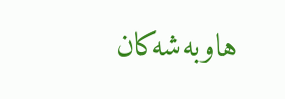هاوبەشەکان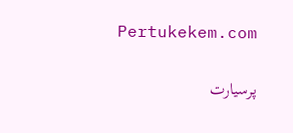Pertukekem.com

پرسیارت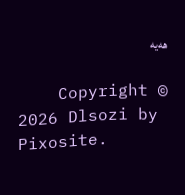هەیە

    Copyright © 2026 Dlsozi by Pixosite.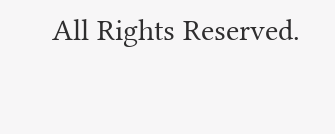All Rights Reserved.